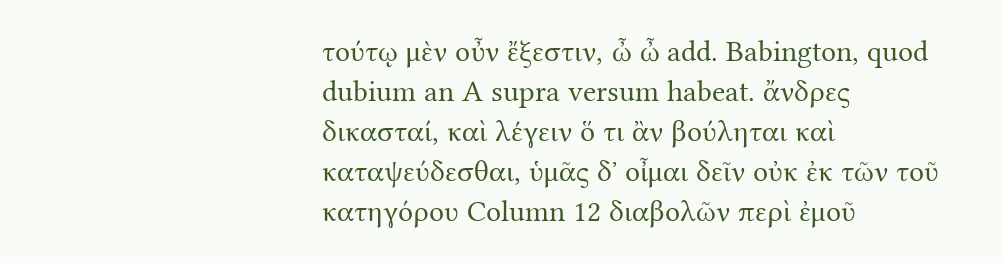τούτῳ μὲν οὖν ἔξεστιν, ὦ ὦ add. Babington, quod dubium an A supra versum habeat. ἄνδρες δικασταί, καὶ λέγειν ὅ τι ἂν βούληται καὶ καταψεύδεσθαι, ὑμᾶς δʼ οἶμαι δεῖν οὐκ ἐκ τῶν τοῦ κατηγόρου Column 12 διαβολῶν περὶ ἐμοῦ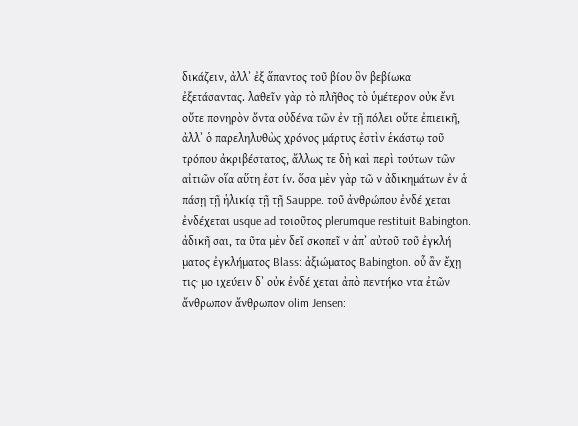δικάζειν, ἀλλʼ ἐξ ἅπαντος τοῦ βίου ὃν βεβίωκα ἐξετάσαντας. λαθεῖν γὰρ τὸ πλῆθος τὸ ὑμέτερον οὐκ ἔνι οὔτε πονηρὸν ὄντα οὐδένα τῶν ἐν τῇ πόλει οὔτε ἐπιεικῆ, ἀλλʼ ὁ παρεληλυθὼς χρόνος μάρτυς ἐστὶν ἑκάστῳ τοῦ τρόπου ἀκριβέστατος, ἄλλως τε δὴ καὶ περὶ τούτων τῶν αἰτιῶν οἵα αὕτη ἐστ ίν. ὅσα μὲν γὰρ τῶ ν ἀδικημάτων ἐν ἁ πάσῃ τῇ ἡλικίᾳ τῇ τῇ Sauppe. τοῦ ἀνθρώπου ἐνδέ χεται ἐνδέχεται usque ad τοιοῦτος plerumque restituit Babington. ἀδικῆ σαι, τα ῦτα μὲν δεῖ σκοπεῖ ν ἀπʼ αὐτοῦ τοῦ ἐγκλή ματος ἐγκλήματος Blass: ἀξιώματος Babington. οὗ ἂν ἔχῃ τις· μο ιχεύειν δʼ οὐκ ἐνδέ χεται ἀπὸ πεντήκο ντα ἐτῶν ἄνθρωπον ἄνθρωπον olim Jensen: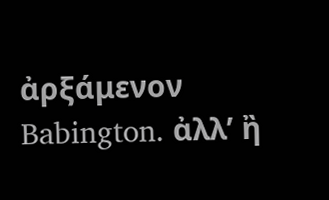ἀρξάμενον Babington. ἀλλʼ ἢ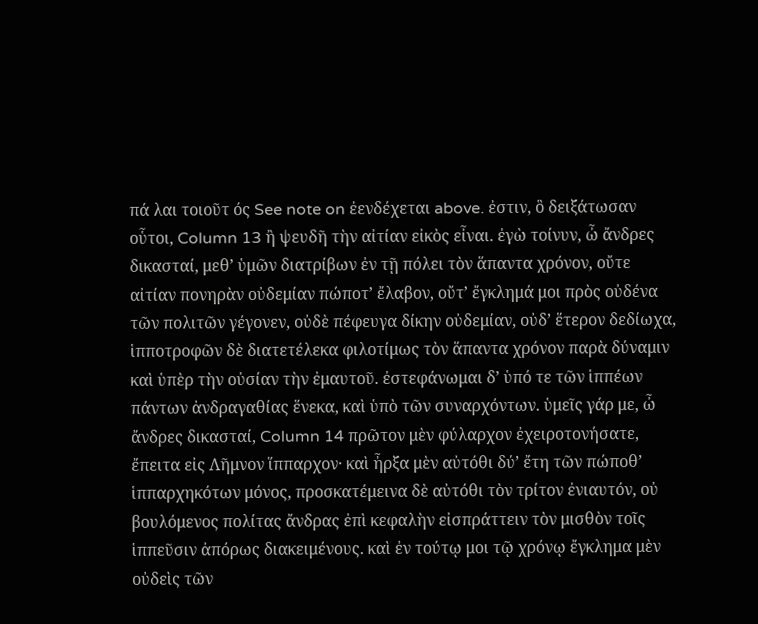πά λαι τοιοῦτ ός See note on ἐενδέχεται above. ἐστιν, ὃ δειξάτωσαν οὗτοι, Column 13 ἢ ψευδῆ τὴν αἰτίαν εἰκὸς εἶναι. ἐγὼ τοίνυν, ὦ ἄνδρες δικασταί, μεθʼ ὑμῶν διατρίβων ἐν τῇ πόλει τὸν ἅπαντα χρόνον, οὔτε αἰτίαν πονηρὰν οὐδεμίαν πώποτʼ ἔλαβον, οὔτʼ ἔγκλημά μοι πρὸς οὐδένα τῶν πολιτῶν γέγονεν, οὐδὲ πέφευγα δίκην οὐδεμίαν, οὐδʼ ἕτερον δεδίωχα, ἱπποτροφῶν δὲ διατετέλεκα φιλοτίμως τὸν ἅπαντα χρόνον παρὰ δύναμιν καὶ ὑπὲρ τὴν οὐσίαν τὴν ἐμαυτοῦ. ἐστεφάνωμαι δʼ ὑπό τε τῶν ἱππέων πάντων ἀνδραγαθίας ἕνεκα, καὶ ὑπὸ τῶν συναρχόντων. ὑμεῖς γάρ με, ὦ ἄνδρες δικασταί, Column 14 πρῶτον μὲν φύλαρχον ἐχειροτονήσατε, ἔπειτα εἰς Λῆμνον ἵππαρχον· καὶ ἦρξα μὲν αὐτόθι δύʼ ἔτη τῶν πώποθʼ ἱππαρχηκότων μόνος, προσκατέμεινα δὲ αὐτόθι τὸν τρίτον ἐνιαυτόν, οὐ βουλόμενος πολίτας ἄνδρας ἐπὶ κεφαλὴν εἰσπράττειν τὸν μισθὸν τοῖς ἱππεῦσιν ἀπόρως διακειμένους. καὶ ἐν τούτῳ μοι τῷ χρόνῳ ἔγκλημα μὲν οὐδεὶς τῶν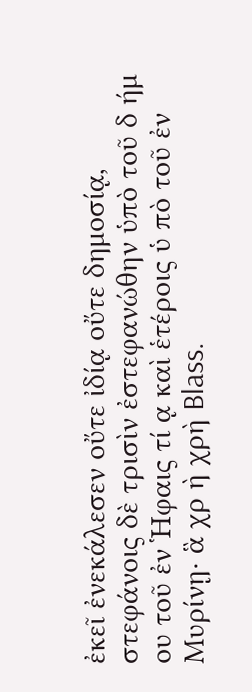ἐκεῖ ἐνεκάλεσεν οὔτε ἰδίᾳ οὔτε δημοσίᾳ, στεφάνοις δὲ τρισὶν ἐστεφανώθην ὑπὸ τοῦ δ ήμ ου τοῦ ἐν Ἡφαις τί ᾳ καὶ ἑτέροις ὑ πὸ τοῦ ἐν Μυρίνῃ· ἃ χρ ὴ χρὴ Blass.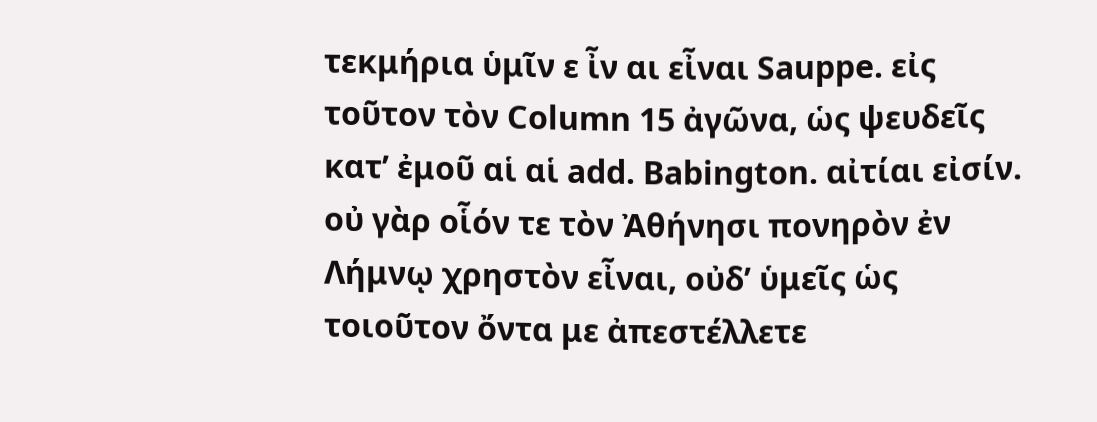τεκμήρια ὑμῖν ε ἶν αι εἶναι Sauppe. εἰς τοῦτον τὸν Column 15 ἀγῶνα, ὡς ψευδεῖς κατʼ ἐμοῦ αἱ αἱ add. Babington. αἰτίαι εἰσίν. οὐ γὰρ οἷόν τε τὸν Ἀθήνησι πονηρὸν ἐν Λήμνῳ χρηστὸν εἶναι, οὐδʼ ὑμεῖς ὡς τοιοῦτον ὄντα με ἀπεστέλλετε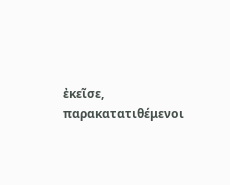ἐκεῖσε, παρακατατιθέμενοι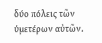δύο πόλεις τῶν ὑμετέρων αὐτῶν.